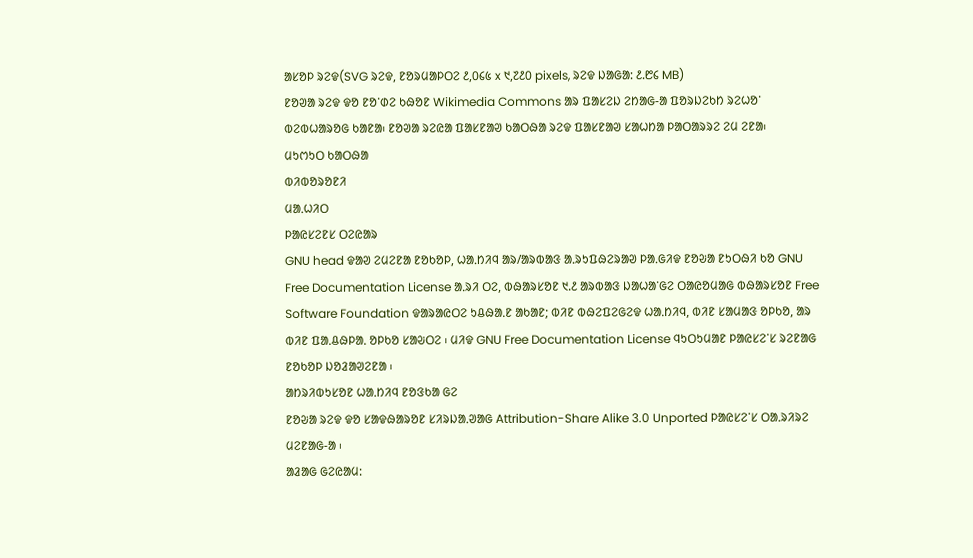ᱟᱥᱚᱞ ᱨᱮᱫ(SVG ᱨᱮᱫ, ᱱᱚᱨᱢᱟᱞᱛᱮ ᱒,᱐᱔᱕ x ᱑,᱗᱒᱐ pixels, ᱨᱮᱫ ᱡᱟᱜᱟ: ᱒.᱘᱔ MB)
ᱱᱚᱣᱟ ᱨᱮᱫ ᱫᱚ ᱱᱚᱸᱰᱮ ᱠᱷᱚᱱ Wikimedia Commons ᱟᱨ ᱯᱟᱥᱮᱡ ᱮᱴᱟᱜ-ᱟ ᱯᱚᱨᱡᱮᱠᱴ ᱨᱮᱦᱚᱸ ᱵᱮᱵᱦᱟᱨᱚᱜ ᱠᱟᱱᱟ᱾ ᱱᱚᱣᱟ ᱨᱮᱭᱟ ᱯᱟᱥᱱᱟᱣ ᱠᱟᱛᱷᱟ ᱨᱮᱫ ᱯᱟᱥᱱᱟᱣ ᱥᱟᱦᱴᱟ ᱞᱟᱛᱟᱨᱨᱮ ᱮᱢ ᱮᱱᱟ᱾
ᱢᱩᱬᱩᱛ ᱠᱟᱛᱷᱟ
ᱵᱤᱵᱚᱨᱚᱱᱤ
ᱢᱟᱹᱦᱤᱛ
ᱞᱟᱭᱥᱮᱱᱥ ᱛᱮᱭᱟᱨ
GNU head ᱫᱟᱣ ᱮᱢᱮᱱᱟ ᱱᱚᱠᱚᱞ, ᱦᱟᱹᱴᱤᱧ ᱟᱨ/ᱟᱨᱵᱟᱝ ᱟᱹᱨᱩᱯᱷᱮᱨᱟᱣ ᱞᱟᱹᱜᱤᱫ ᱱᱚᱶᱟ ᱱᱩᱛᱷᱤ ᱠᱚ GNU Free Documentation License ᱟᱹᱨᱤ ᱛᱮ, ᱵᱷᱟᱨᱥᱚᱱ ᱑.᱒ ᱟᱨᱵᱟᱝ ᱡᱟᱦᱟᱸᱜᱮ ᱛᱟᱭᱚᱢᱟᱜ ᱵᱷᱟᱨᱥᱚᱱ Free Software Foundation ᱫᱟᱨᱟᱭᱛᱮ ᱩᱪᱷᱟᱹᱱ ᱟᱠᱟᱱ; ᱵᱤᱱ ᱵᱷᱮᱯᱮᱜᱮᱫ ᱦᱟᱹᱴᱤᱧ, ᱵᱤᱱ ᱥᱟᱢᱟᱝ ᱚᱞᱠᱚ, ᱟᱨ ᱵᱤᱱ ᱯᱟᱹᱪᱷᱞᱟᱹ ᱚᱞᱠᱚ ᱥᱟᱶᱛᱮ ᱾ ᱢᱤᱫ GNU Free Documentation License ᱧᱩᱛᱩᱢᱟᱱ ᱞᱟᱭᱥᱮᱸᱥ ᱨᱮᱱᱟᱜ ᱱᱚᱠᱚᱞ ᱡᱚᱲᱟᱣᱮᱱᱟ ᱾
ᱟᱴᱨᱤᱵᱩᱥᱚᱱ ᱦᱟᱹᱴᱤᱧ ᱱᱚᱝᱠᱟ ᱜᱮ
ᱱᱚᱶᱟ ᱨᱮᱫ ᱫᱚ ᱥᱟᱫᱷᱟᱨᱚᱱ ᱥᱤᱨᱡᱟᱹᱣᱟᱜ Attribution-Share Alike 3.0 Unported ᱞᱟᱭᱥᱮᱸᱥ ᱛᱟᱹᱨᱤᱨᱮ ᱢᱮᱱᱟᱜ-ᱟ ᱾
ᱟᱲᱟᱜ ᱜᱮᱭᱟᱢ: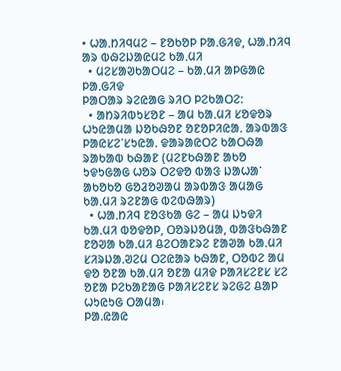• ᱦᱟᱹᱴᱤᱧᱢᱮ – ᱱᱚᱠᱚᱞ ᱞᱟᱹᱜᱤᱫ, ᱦᱟᱹᱴᱤᱧ ᱟᱨ ᱵᱷᱮᱡᱟᱭᱢᱮ ᱠᱟᱹᱢᱤ
  • ᱢᱮᱥᱟᱣᱠᱟᱛᱢᱮ – ᱠᱟᱹᱢᱤ ᱟᱞᱜᱟᱭ ᱞᱟᱹᱜᱤᱫ
ᱞᱟᱛᱟᱨ ᱨᱮᱭᱟᱜ ᱨᱤᱛ ᱞᱮᱠᱟᱛᱮ:
  • ᱟᱴᱨᱤᱵᱩᱥᱚᱱ – ᱟᱢ ᱠᱟᱹᱢᱤ ᱥᱚᱫᱚᱨ ᱦᱩᱭᱟᱢᱟ ᱡᱚᱠᱷᱚᱱ ᱚᱱᱚᱞᱤᱭᱟᱹ ᱟᱨᱵᱟᱝ ᱞᱟᱭᱥᱮᱸᱥᱩᱭᱟᱹ ᱫᱟᱨᱟᱭᱛᱮ ᱠᱟᱛᱷᱟ ᱨᱟᱠᱟᱵ ᱠᱷᱟᱱ (ᱢᱮᱱᱠᱷᱟᱱ ᱟᱠᱚ ᱩᱫᱩᱜᱟᱜ ᱦᱚᱨ ᱛᱮᱫᱚ ᱵᱟᱝ ᱡᱟᱦᱟᱸ ᱟᱠᱚᱠᱚ ᱜᱚᱲᱚᱣᱟᱢ ᱟᱨᱵᱟᱝ ᱟᱢᱟᱜ ᱠᱟᱹᱢᱤ ᱨᱮᱱᱟᱜ ᱵᱮᱵᱷᱟᱨ)
  • ᱦᱟᱹᱴᱤᱧ ᱱᱚᱝᱠᱟ ᱜᱮ – ᱟᱢ ᱡᱩᱫᱤ ᱠᱟᱹᱢᱤ ᱵᱚᱫᱚᱞ, ᱛᱚᱨᱡᱚᱢᱟ, ᱵᱟᱝᱠᱷᱟᱱ ᱱᱚᱣᱟ ᱠᱟᱹᱢᱤ ᱪᱮᱛᱟᱱᱨᱮ ᱱᱟᱣᱟ ᱠᱟᱹᱢᱤ ᱥᱤᱨᱡᱟᱹᱣᱮᱢ ᱛᱮᱭᱟᱨ ᱠᱷᱟᱱ, ᱛᱚᱵᱮ ᱟᱢ ᱫᱚ ᱚᱱᱟ ᱠᱟᱹᱢᱤ ᱚᱱᱟ ᱢᱤᱫ ᱞᱟᱤᱥᱮᱱᱥ ᱥᱮ ᱚᱱᱟ ᱞᱮᱠᱟᱱᱟᱜ ᱞᱟᱤᱥᱮᱱᱥ ᱨᱮᱜᱮ ᱪᱟᱞ ᱦᱩᱭᱩᱜ ᱛᱟᱢᱟ᱾
ᱞᱟ.ᱭᱟᱭ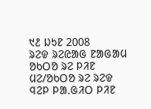᱑᱒ ᱡᱩᱱ 2008
ᱨᱮᱫ ᱨᱮᱭᱟᱜ ᱱᱟᱜᱟᱢ
ᱚᱠᱛᱚ ᱨᱮ ᱞᱤᱱ ᱢᱮ/ᱚᱠᱛᱚ ᱨᱮ ᱨᱮᱫ ᱧᱮᱞ ᱞᱟᱹᱜᱤᱛ ᱞᱤᱱ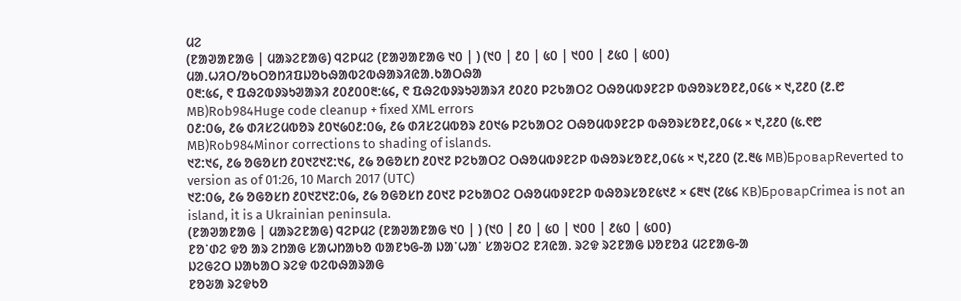ᱢᱮ
(ᱱᱟᱣᱟᱱᱟᱜ | ᱢᱟᱨᱮᱱᱟᱜ) ᱧᱮᱞᱢᱮ (ᱱᱟᱣᱟᱱᱟᱜ ᱑᱐ | ) (᱑᱐ | ᱒᱐ | ᱕᱐ | ᱑᱐᱐ | ᱒᱕᱐ | ᱕᱐᱐)
ᱢᱟᱹᱦᱤᱛ/ᱚᱠᱛᱚᱴᱤᱯᱡᱚᱠᱷᱟᱵᱮᱵᱷᱟᱨᱤᱭᱟᱹᱠᱟᱛᱷᱟ
᱐᱓:᱕᱔, ᱖ ᱯᱷᱮᱵᱽᱨᱩᱣᱟᱨᱤ ᱒᱐᱒᱐᱐᱓:᱕᱔, ᱖ ᱯᱷᱮᱵᱽᱨᱩᱣᱟᱨᱤ ᱒᱐᱒᱐ ᱞᱮᱠᱟᱛᱮ ᱛᱷᱚᱢᱵᱽᱱᱮᱞ ᱵᱷᱚᱨᱥᱚᱱ᱒,᱐᱔᱕ × ᱑,᱗᱒᱐ (᱒.᱘ MB)Rob984Huge code cleanup + fixed XML errors
᱐᱒:᱐᱙, ᱒᱙ ᱰᱤᱥᱮᱢᱵᱚᱨ ᱒᱐᱑᱙᱐᱒:᱐᱙, ᱒᱙ ᱰᱤᱥᱮᱢᱵᱚᱨ ᱒᱐᱑᱙ ᱞᱮᱠᱟᱛᱮ ᱛᱷᱚᱢᱵᱽᱱᱮᱞ ᱵᱷᱚᱨᱥᱚᱱ᱒,᱐᱔᱕ × ᱑,᱗᱒᱐ (᱕.᱖᱘ MB)Rob984Minor corrections to shading of islands.
᱑᱗:᱑᱔, ᱒᱙ ᱚᱜᱚᱥᱴ ᱒᱐᱑᱗᱑᱗:᱑᱔, ᱒᱙ ᱚᱜᱚᱥᱴ ᱒᱐᱑᱗ ᱞᱮᱠᱟᱛᱮ ᱛᱷᱚᱢᱵᱽᱱᱮᱞ ᱵᱷᱚᱨᱥᱚᱱ᱒,᱐᱔᱕ × ᱑,᱗᱒᱐ (᱗.᱓᱕ MB)БроварReverted to version as of 01:26, 10 March 2017 (UTC)
᱑᱗:᱐᱙, ᱒᱙ ᱚᱜᱚᱥᱴ ᱒᱐᱑᱗᱑᱗:᱐᱙, ᱒᱙ ᱚᱜᱚᱥᱴ ᱒᱐᱑᱗ ᱞᱮᱠᱟᱛᱮ ᱛᱷᱚᱢᱵᱽᱱᱮᱞ ᱵᱷᱚᱨᱥᱚᱱ᱕᱑᱒ × ᱔᱓᱑ (᱗᱕᱔ KB)БроварCrimea is not an island, it is a Ukrainian peninsula.
(ᱱᱟᱣᱟᱱᱟᱜ | ᱢᱟᱨᱮᱱᱟᱜ) ᱧᱮᱞᱢᱮ (ᱱᱟᱣᱟᱱᱟᱜ ᱑᱐ | ) (᱑᱐ | ᱒᱐ | ᱕᱐ | ᱑᱐᱐ | ᱒᱕᱐ | ᱕᱐᱐)
ᱱᱚᱸᱰᱮ ᱫᱚ ᱟᱨ ᱮᱴᱟᱜ ᱥᱟᱦᱴᱟᱠᱚ ᱵᱟᱱᱩᱜ-ᱟ ᱡᱟᱸᱦᱟᱸ ᱥᱟᱶᱛᱮ ᱱᱤᱭᱟᱹ ᱨᱮᱫ ᱨᱮᱱᱟᱜ ᱡᱚᱱᱚᱲ ᱢᱮᱱᱟᱜ-ᱟ
ᱡᱮᱜᱮᱛ ᱡᱟᱠᱟᱛ ᱨᱮᱫ ᱵᱮᱵᱷᱟᱨᱟᱜ
ᱱᱚᱶᱟ ᱨᱮᱫᱠᱚ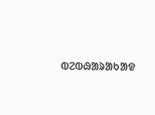ᱵᱮᱵᱷᱟᱨᱟᱠᱟᱫ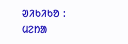ᱣᱤᱠᱤᱠᱚ :
ᱢᱮᱴᱟ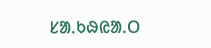ᱥᱟᱹᱠᱷᱭᱟᱹᱛ